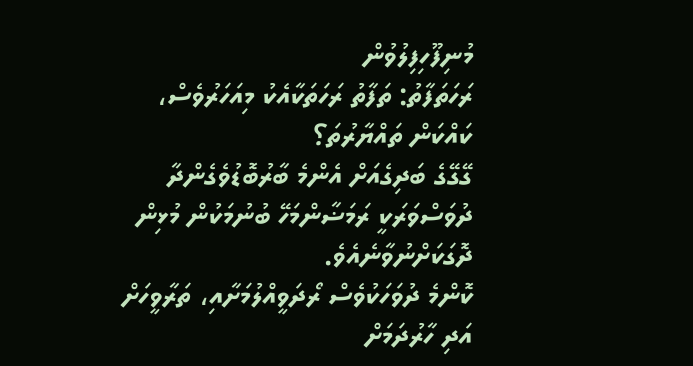މުނިފޫހިފިލުވުން
ރަހަތަފާތު: ތަފާތު ރަހަތަކާއެކު މިއަހަރުވެސް، ކައްކަން ތައްޔާރުތަ؟
ގޭގޭގެ ބަދިގެއަށް އެންމެ ބާރުބޮޑުވެގެންދާ ދުވަސްވަރަކީ ރަމަޟާންމަހޭ ބުނުމަކުން މުޅިން ދޮގަކަށްނުވާނެއެވެ.
ކޮންމެ ދުވަހަކުވެސް ރޯދަވީއްލުމަށާއި، ތަރާވީހަށް އަދި ހާރުދަމަށް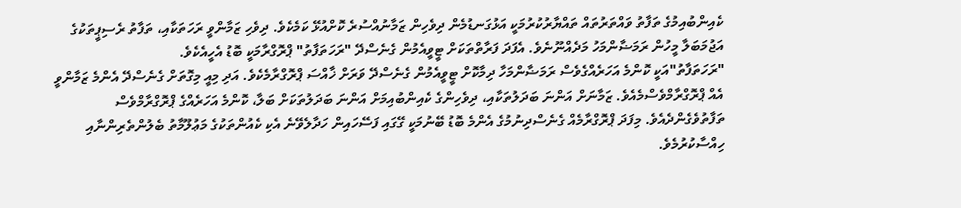ކެއިންބުއިމުގެ ތަފާތު ވައްތަރުތައް ތައްޔާރުކުރުމަކީ އަޅުގަނޑުމެން ދިވެހިން ޒަމާނުއްސުރެ ކޮށްއުޅޭ ކަމެކެވެ. ދިވެހި ޒަމާންވީ ރަހަތަކާއި، ތަފާތު ރެސިޕީތަކުގެ އަޖުމަބަލާ މީހުން ރަމަޟާންމަހު މަދެއްނޫނެވެ. އެފަދަ ފަރާތްތަކަށް ޓީވީއެމުން ގެނެސްދޭ "ރަހަތަފާތު" ޕްރޮގްރާމަކީ ބޮޑު އެހީއެކެވެ.
"ރަހަތަފާތު"އަކީ ކޮންމެ އަހަރެއްގެވެސް ރަމަޟާންމަހާ ދިމާކޮށް ޓީވީއެމުން ގެނެސްދޭ ވަރަށް ޚާއްސަ ޕްރޮގްރާމެކެވެ. އަދި މިއީ މިގޮތަށް ގެނެސްދޭ އެންމެ ޒަމާންވީ އެއް ޕްރޮގްރާމްވެސްމެއެވެ. ޒަމާނަށް އަންނަ ބަދަލުތަކާއި، ދިވެހިންގެ ކެއިންބުއިމަށް އަންނަ ބަދަލުތަކަށް ބަލާ، ކޮންމެ އަހަރެއްގެ ޕްރޮގްރާމްވެސް ތަފާތުވެގެންދެއެވެ. މިފަދަ ޕްރޮގްރާމެއް ގެނެސްދިނުމުގެ އެންމެ ބޮޑު ބޭނުމަކީ ގޭގައި ފަސޭހައިން ހަދާލެވޭނެ އެކި ކެއުންތަކުގެ މަޢުލޫމާތު ބެލުންތެރިންނާއި ހިއްސާކުރުމެވެ.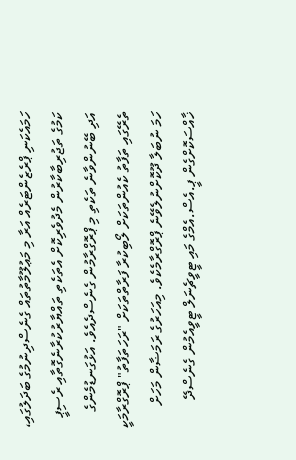ހަމައެކަނި ޕްރެޒެންޓަރެއް އަރާ މި މަޢުލޫމާތުތައް ގެނެސްދިނުމުގެ ބަދަލުގައި، ކަމުގެ ތަޖުރިބާކާރުން މެދުވެރިކޮށް އެތަކެތި ތައްޔާރުކުރާނެގޮތާއި ރެސިޕީ އަދި ބޭނުންވާނެ ތަކެތި މި ޕްރޮގްރާމުން ގެނެސްދެއެވެ. އަޅުގަނޑުމެންގެ ތެރޭގައި ތަފާތު ކެއުންތަކަށް ލޯބިކުރާ ފަރާތްތަކަށް "ރަހަތަފާތު" ޕްރޮގްރާމަކީ ހަމަ ނުބަލާ ދޫކޮށްނުލެވޭނެ ޕްރޮގްރާމެކެވެ. މިއަހަރުގެ ރަމަޟާން މަހަށް ޚާއްސަކޮށްގެން ޕީ.އެސް.އެމްގެ މައި ޓީވީޗެނަލް ޓީވީއެމުން ގެނެސްދޭ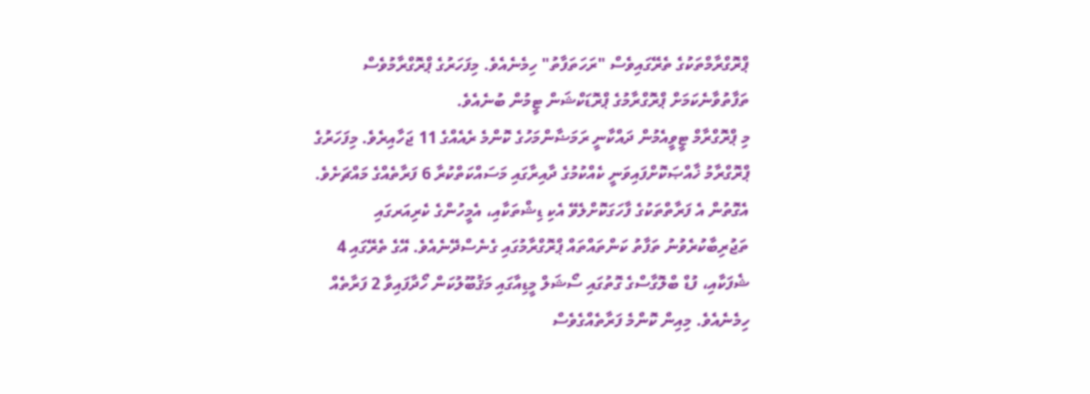ޕްރޮގްރާމްތަކުގެ ތެރޭގައިވެސް "ރަހަތަފާތު" ހިމެނެއެވެ. މިފަހަރުގެ ޕްރޮގްރާމުވެސް ތަފާތުވާނެކަމަށް ޕްރޮގްރާމުގެ ޕްރޮޑަކްޝަން ޓީމުން ބުނެއެވެ.
މި ޕްރޮގްރާމް ޓީވީއެމުން ދައްކާނީ ރަމަޟާންމަހުގެ ކޮންމެ ރެއެއްގެ 11 ޖަހާއިރެވެ. މިފަހަރުގެ ޕްރޮގްރާމު ޚާއްޞަކޮށްފައިވަނީ ކެއްކުމުގެ ދާއިރާގައި މަސައްކަތްކުރާ 6 ފަރާތެއްގެ މައްޗަށެވެ. އެގޮތުން އެ ފަރާތްތަކުގެ ފާހަގަކޮށްލެވޭ އެކި ޑިޝްތަކާއި، އެމީހުންގެ ކެރިއަރގައި ތަޖުރިބާކުރެވުނު ތަފާތު ކަންތައްތައް ޕްރޮގްރާމުގައި ގެނެސްދޭނެއެވެ. އޭގެ ތެރޭގައި 4 ޝެފަކާއި، ފުޑް ބްލޮގާސްގެ ގޮތުގައި ސޯޝަލް މީޑިއާގައި މަޤުބޫލުކަން ހޯދާފައިވާ 2 ފަރާތެއް ހިމެނެއެވެ. މިއިން ކޮންމެ ފަރާތެއްގެވެސް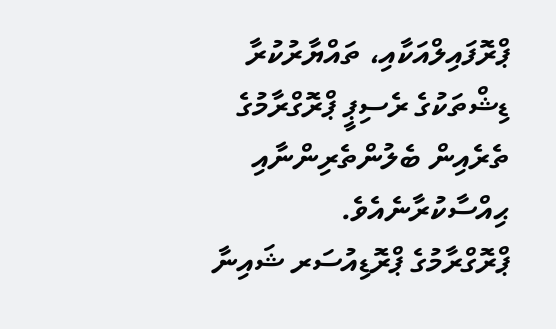ޕްރޮފައިލްއަކާއި، ތައްޔާރުކުރާ ޑިޝްތަކުގެ ރެސިޕީ ޕްރޮގްރާމުގެ ތެރެއިން ބެލުންތެރިންނާއި ޙިއްސާކުރާނެއެވެ.
ޕްރޮގްރާމުގެ ޕްރޮޑިއުސަރ ޝައިނާ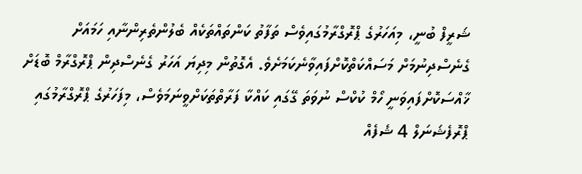ޝަރީފް ބުނީ، މިއަހަރުގެ ޕްރޮގްރާމުގައިވެސް ތަފާތު ކަންތައްތަކެއް ބެލުންތެރިންނާއި ހަމައަށް ގެނެސްދިނުމަށް މަސައްކަތްކޮށްފައިވާނެކަމަށެވެ. އެގޮތުން މިދިޔަ އަހަރު ގެނެސްދިން ޕްރޮގްރާމް ބޮޑަށް ޚާއްސަކޮށްފައިވަނީ ހޯމް ކުކްސް ނުވަތަ ގޭގައި ކައްކާ ފަރާތްތަކަށްވީނަމަވެސް، މިފަހަރުގެ ޕްރޮގްރާމުގައި ޕްރޮފެޝަނަލް 4 ޝެފެއް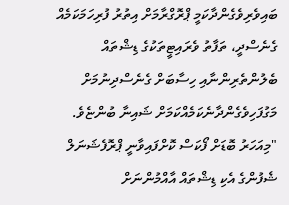ބައިވެރިވެގެންދާކަމީ ޕްރޮގްރާމަށް އިތުރު ފުރިހަމަކަމެއް ގެނެސްދީ، ތަފާތު ވެރައިޓީތަކުގެ ޑިޝްތައް ބެލުންތެރިންނާއި ހިސާބަށް ގެނެސްދިނުމަށް މަގުފަހިވެގެންދާނެކަމެއްކަމަށް ޝައިނާ ބުންޏެވެ.
"މިއަހަރު ބޮޑަށް ފޯކަސް ކޮށްފައިވާނީ ޕްރޮފެޝަނަލް ޝެފުންގެ އެކި ޑިޝްތައް އާއްމުންނަށް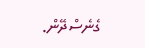ގެނެސްދޭން.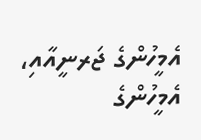އެމީހުންގެ ޖަރނީއާއި، އެމީހުންގެ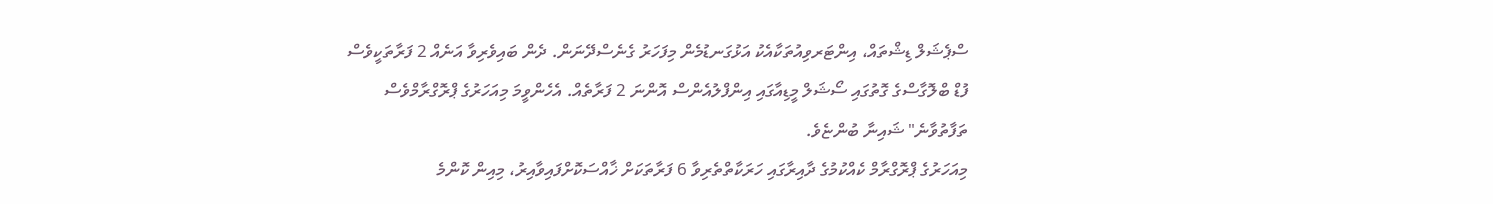ސްޕެޝަލް ޑިޝްތައް، އިންޓަރވިއުތަކާއެކު އަޅުގަނޑުމެން މިފަހަރު ގެނެސްދޭނަން. ދެން ބައިވެރިވާ އަނެއް 2 ފަރާތަކީވެސް ފުޑް ބްލޮގާސްގެ ގޮތުގައި ސޯޝަލް މީޑިއާގައި އިންފްލުއެންސް އޮންނަ 2 ފަރާތެއް. އެހެންވީމަ މިއަހަރުގެ ޕްރޮގްރާމްވެސް ތަފާތުވާނެ" ޝައިނާ ބުންޏެވެ.
މިއަހަރުގެ ޕްރޮގްރާމް ކެއްކުމުގެ ދާއިރާގައި ހަރަކާތްތެރިވާ 6 ފަރާތަކަށް ޚާއްސަކޮށްފައިވާއިރު، މިއިން ކޮންމެ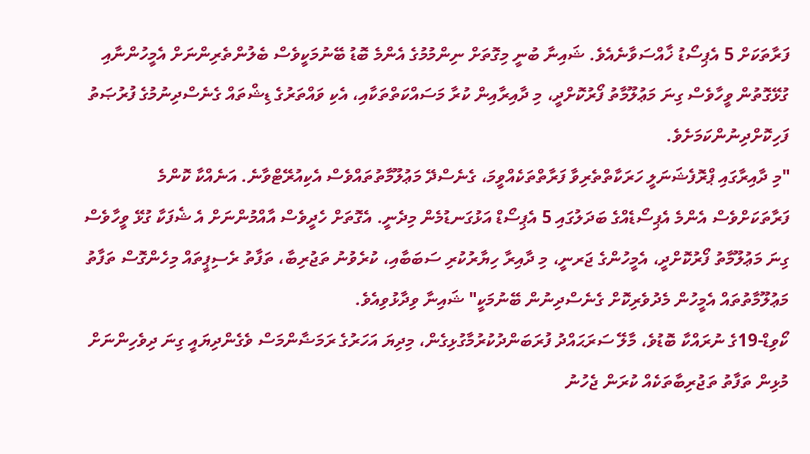ފަރާތަކަށް 5 އެޕިސޯޑު ޚާއްސަވާނެއެވެ. ޝައިނާ ބުނީ މިގޮތަށް ނިންމުމުގެ އެންމެ ބޮޑު ބޭނުމަކީވެސް ބެލުންތެރިންނަށް އެމީހުންނާއި ގުޅޭގޮތުން ވީހާވެސް ގިނަ މަޢުލޫމާތު ފޯރުކޮށްދީ، މި ދާއިރާއިން ކުރާ މަސައްކަތްތަކާއި، އެކި ވައްތަރުގެ ޑިޝްތައް ގެނެސްދިނުމުގެ ފުރުޞަތު ފަހިކޮށްދިނުންކަމަށެވެ.
"މި ދާއިރާގައި ޕްރޮފެޝަނަލީ ހަރަކާތްތެރިވާ ފަރާތްތަކެއްވީމަ، ގެނެސްދޭ މަޢުލޫމާތުތައްވެސް އެކިއުރޭޓްވާނެ. އަނެއްކާ ކޮންމެ ފަރާތަކަށްވެސް އެންމެ އެޕިސޯޑެއްގެ ބަދަލުގައި 5 އެޕިސޯޑް އަޅުގަނޑުމެން މިދެނީ. އެގޮތަށް ހެދީވެސް އާއްމުންނަށް އެ ޝެފަކާ ގުޅޭ ވީހާވެސް ގިނަ މަޢުލޫމާތު ފޯރުކޮށްދީ، އެމީހުންގެ ޖަރނީ، މި ދާއިރާ ހިޔާރުކުރި ސަބަބާއި، ކުރެވުނު ތަޖުރިބާ، ތަފާތު ރެސިޕީތައް މިހެންގޮސް ތަފާތު މަޢުލޫމާތުތައް އެމީހުން މެދުވެރިކޮށް ގެނެސްދިނުން ބޭނުމަކީ" ޝައިނާ ވިދާޅުވިއެވެ.
ކޯވިޑް-19ގެ ނުރައްކާ ބޮޑުވެ، މާލޭ ސަރަޙައްދު ފުރަބަންދުކުރުމާގުޅިގެން، މިދިޔަ އަހަރުގެ ރަމަޟާންމަސް ވެގެންދިޔައީ ގިނަ ދިވެހިންނަށް މުޅިން ތަފާތު ތަޖުރިބާތަކެއް ކުރަން ޖެހުނު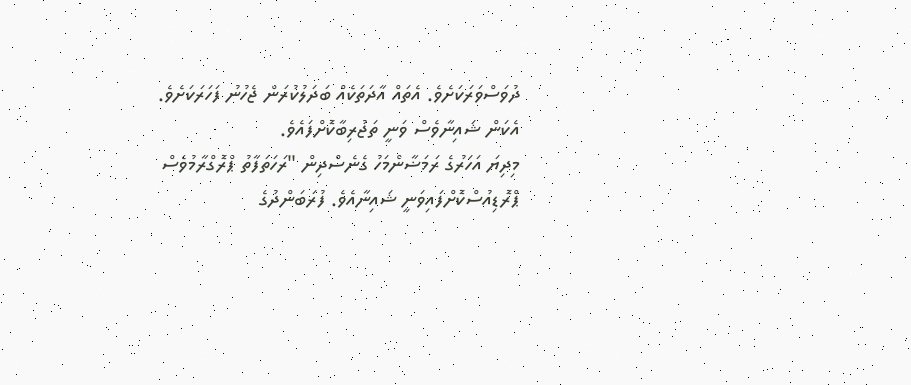ދުވަސްވަރަކަށެވެ. އެތައް އާދަތަކެއް ބަދަލުކުރަން ޖެހުނު ފަހަރަކަށެވެ. އެކަން ޝައިނާވެސް ވަނީ ތަޖުރިބާކޮށްފައެވެ.
މިދިޔަ އަހަރުގެ ރަމަޟާންމަހު ގެނެސްދިން "ރަހަތަފާތު ޕްރޮގްރާމުވެސް ޕްރޮޑިއުސްކޮށްފައިވަނީ ޝައިނާއެވެ. ފުރަބަންދުގެ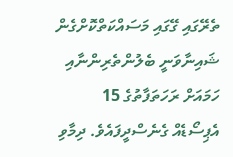ތެރޭގައި ގޭގައި މަސައްކަތްކޮށްގެން ޝައިނާވަނީ ބެލުންތެރިންނާއި ހަމައަށް ރަހަތަފާތުގެ 15 އެޕިސޯޑެއް ގެނެސްދީފައެވެ. ދިމާވި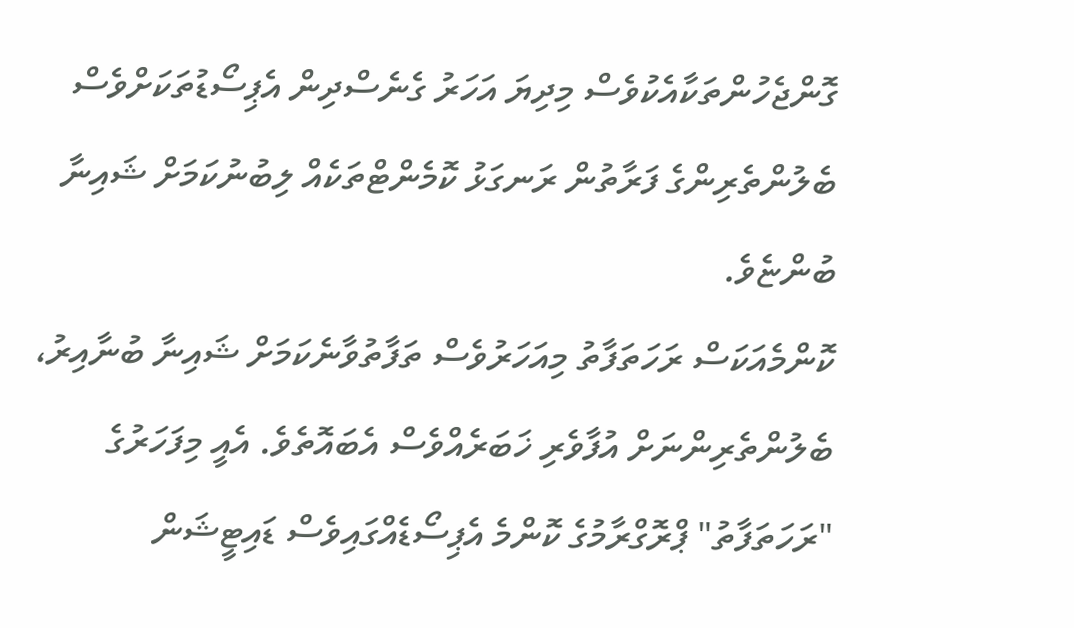ގޮންޖެހުންތަކާއެކުވެސް މިދިޔަ އަހަރު ގެނެސްދިން އެޕިސޯޑުތަކަށްވެސް ބެލުންތެރިންގެ ފަރާތުން ރަނގަޅު ކޮމެންޓްތަކެއް ލިބުނުކަމަށް ޝައިނާ ބުންޏެވެ.
ކޮންމެއަކަސް ރަހަތަފާތު މިއަހަރުވެސް ތަފާތުވާނެކަމަށް ޝައިނާ ބުނާއިރު، ބެލުންތެރިންނަށް އުފާވެރި ޚަބަރެއްވެސް އެބައޮތެވެ. އެއީ މިފަހަރުގެ "ރަހަތަފާތު" ޕްރޮގްރާމުގެ ކޮންމެ އެޕިސޯޑެއްގައިވެސް ޑައިޓީޝަން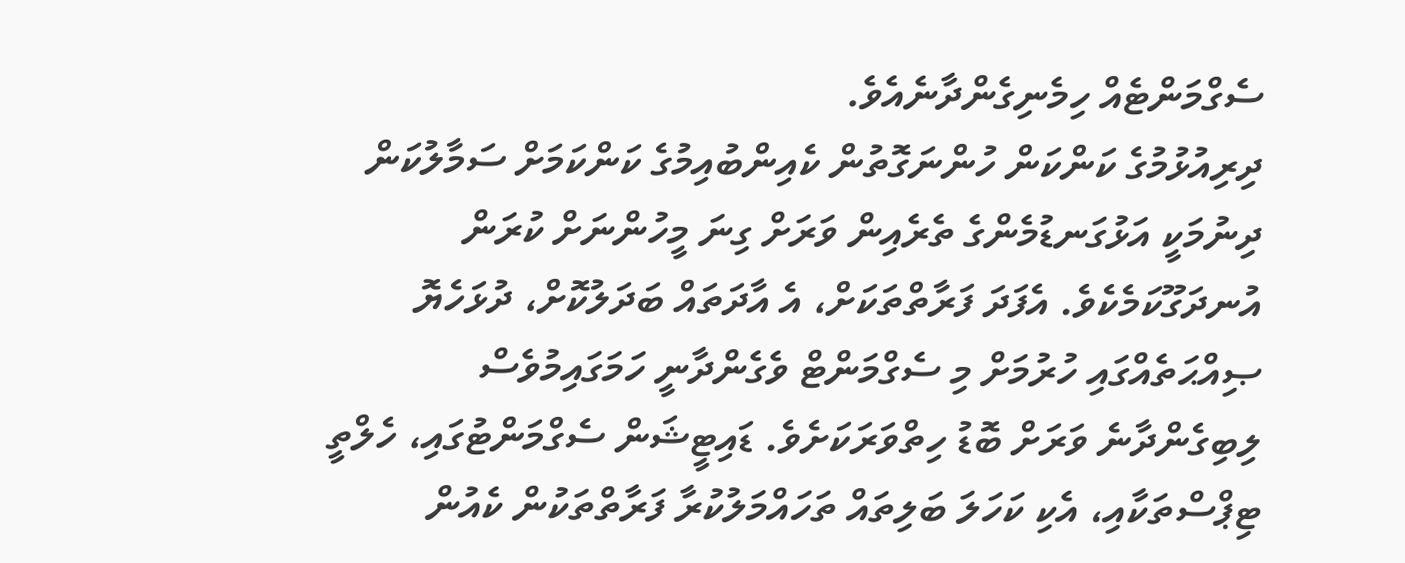ސެގްމަންޓެއް ހިމެނިގެންދާނެއެވެ.
ދިރިއުޅުމުގެ ކަންކަން ހުންނަގޮތުން ކެއިންބުއިމުގެ ކަންކަމަށް ސަމާލުކަން ދިނުމަކީ އަޅުގަނޑުމެންގެ ތެރެއިން ވަރަށް ގިނަ މީހުންނަށް ކުރަން އުނދަގޫކަމެކެވެ. އެފަދަ ފަރާތްތަކަށް، އެ އާދަތައް ބަދަލުކޮށް، ދުޅަހެޔޮ ޞިއްޙަތެއްގައި ހުރުމަށް މި ސެގްމަންޓް ވެގެންދާނީ ހަމަގައިމުވެސް ލިބިގެންދާނެ ވަރަށް ބޮޑު ހިތްވަރަކަށެވެ. ޑައިޓީޝަން ސެގްމަންޓުގައި، ހެލްތީ ޓިޕްސްތަކާއި، އެކި ކަހަލަ ބަލިތައް ތަހައްމަލުކުރާ ފަރާތްތަކުން ކެއުން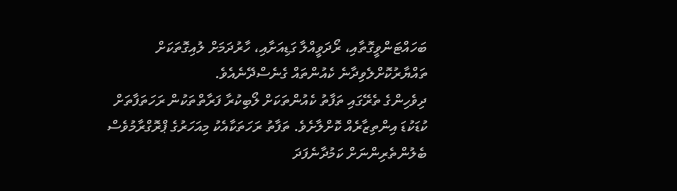ބަހައްޓަންވީގޮތާއި، ރޯދަވީއްލާ ގަޑިއަށާއި، ހާރުދަމަށް ލުއިގޮތަކަށް ތައްޔާރުކޮށްލެވިދާނެ ކެއުންތައް ގެނެސްދޭނެއެވެ.
ދިވެހިންގެ ތެރޭގައި ތަފާތު ކެއުންތަކަށް ލޯބިކުރާ ފަރާތްތަކުން ރަހަތަފާތަށް ކުޑަކުޑަ އިންތިޒާރެއް ކޮށްލާށެވެ. ތަފާތު ރަހަތަކާއެކު މިއަހަރުގެ ޕްރޮގްރާމުވެސް ބެލުންތެރިންނަށް ކަމުދާނެފަދަ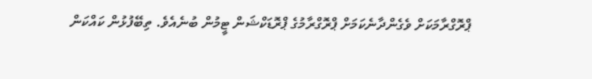ޕްރޮގްރާމަކަށް ވެގެންދާނެކަމަށް ޕްރޮގްރާމުގެ ޕްރޮޑަކްޝަން ޓީމުން ބުނެއެވެ. ތިބޭފުޅުން ކައްކަން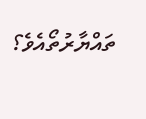ތައްޔާރުތޯއެވެ؟